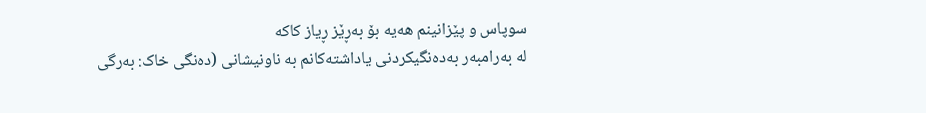سوپاس و پێزانینم ھەیە بۆ بەڕێز ڕیاز کاکە
لە بەرامبەر بەدەنگیکردنی یاداشتەکانم بە ناونیشانی (دەنگی خاک: بەرگی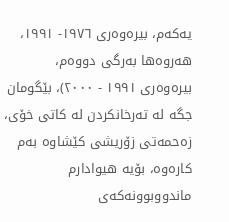یەکەم، بیرەوەری ١٩٧٦- ١٩٩١، هەروەها بەرگی دووەم، بیرەوەری ١٩٩١ - ٢٠٠٠)، بێگومان جگە لە تەرخانکردن لە کاتی خۆی، زەحمەتی زۆریشی کێشاوە بەم کارەوە، بۆیە هیوادارم ماندووبوونەكەی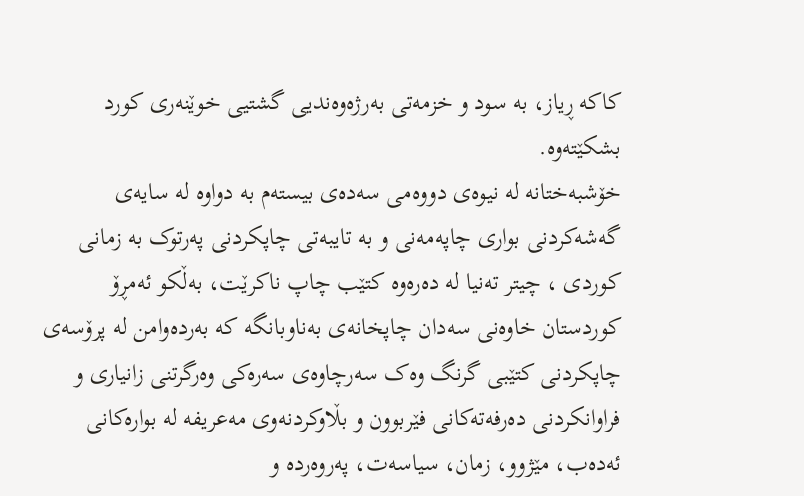کاکە ڕیاز، بە سود و خزمەتی بەرژەوەندیی گشتیی خوێنەری کورد بشکێتەوە.
خۆشبەختانە لە نیوەی دووەمی سەدەی بیستەم بە دواوە لە سایەی گەشەکردنی بواری چاپەمەنی و بە تایبەتی چاپکردنی پەرتوک بە زمانی کوردی ، چیتر تەنیا لە دەرەوە کتێب چاپ ناکرێت، بەڵکو ئەمڕۆ کوردستان خاوەنی سەدان چاپخانەی بەناوبانگە کە بەردەوامن لە پرۆسەی چاپکردنی کتێبی گرنگ وەک سەرچاوەی سەرەکی وەرگرتنی زانیاری و فراوانکردنی دەرفەتەکانی فێربوون و بڵاوکردنەوی مەعریفە لە بوارەکانی ئەدەب، مێژوو، زمان، سیاسەت، پەروەردە و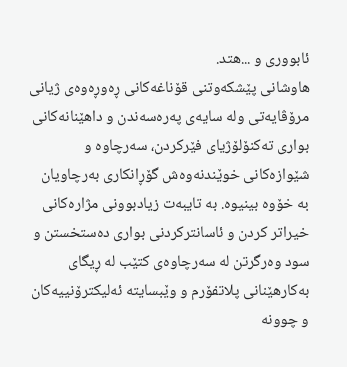ئابووری و ...هتد.
هاوشانی پێشکەوتنی قۆناغەکانی ڕەوڕەوەی ژیانی مرۆڤایەتی ولە سایەی پەرەسەندن و داهێنانەکانی بواری تەکنۆلۆژیای فێرکردن، سەرچاوە و شێوازەکانی خوێندنەوەش گۆڕانکاری بەرچاویان بە خۆوە بینیوە. بە تایبەت زیادبوونی مژارەکانی خیراتر کردن و ئاسانترکردنی بواری دەستخستن و سود وەرگرتن لە سەرچاوەی کتێب لە ڕیگای بەکارهێنانی پلاتفۆرم و وێبسایتە ئەلیکترۆنییەکان و چوونە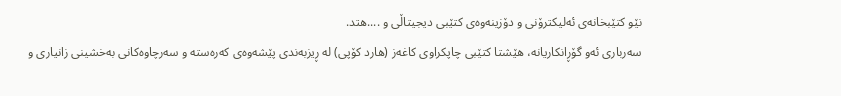نێو کتێبخانەی ئەلیکترۆنی و دۆزینەوەی کتێبی دیجیتاڵی و ....هتد.
سەرباری ئەو گۆڕانکاریانە، هێشتا کتێبی چاپکراوی کاغەز (هارد کۆپی) لە ڕیزبەندی پێشەوەی کەرەستە و سەرچاوەکانی بەخشینی زانیاری و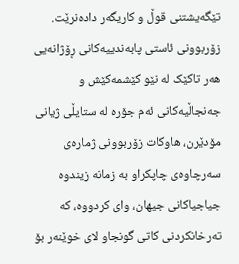تێگەیشتنی قوڵ و کاریگەر دادەنرێت.
زۆربوونی ئاستی پابەندییەکانی ڕۆژانەیی هەر تاکێک لە نێو کێشمەکێش و جەنجاڵیەکانی ئەم جۆرە لە ستایڵی ژیانی مۆدێرن، هاوکات زۆربوونی ژمارەی سەرچاوەی چاپکراو بە زمانە زیندوە جیاجیاکانی جیھان، وای کردووە، کە تەرخانکردنی کاتی گونجاو لای خوێنەر بۆ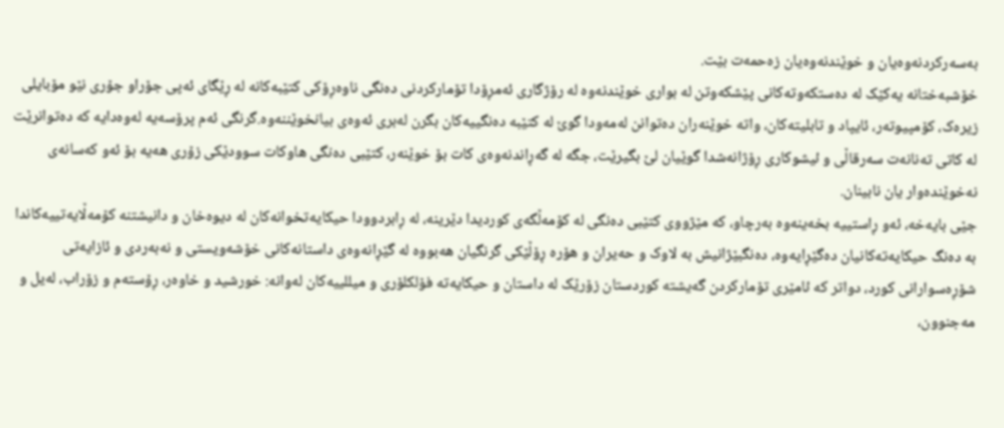بەسەرکردنەوەیان و خوێندنەوەیان زەحمەت بێت.
خۆشبەختانە یەکێک لە دەستکەوتەکانی پێشکەوتن لە بواری خوێندنەوە لە رۆژگاری ئەمڕۆدا تۆمارکردنی دەنگی ناوەڕۆکی کتێبەکانە لە ڕێگای ئەپی جۆراو جۆری نێو مۆبایلی زیرەک، کۆمپیوتەر، ئایپاد و تابلیتەکان، واتە خوێنەران دەتوانن لەمەودا گوێ لە کتێبە دەنگییەکان بگرن لەبری ئەوەی بیانخوێننەوە.گرنگی ئەم پرۆسەیە لەوەدایە کە دەتوانرێت لە کاتی تەنانەت سەرقاڵی و ئیشوکاری ڕۆژانەشدا گوێیان لێ بگیرێت، جگە لە گەڕاندنەوەی کات بۆ خوێنەر، کتێبی دەنگی هاوکات سوودێکی زۆری هەیە بۆ ئەو کەسانەی نەخوێندەوار یان نابینان.
جێی بایەخە، ئەو ڕاستییە بخەینەوە بەرچاو، کە مێژووی کتێبی دەنگی لە کۆمەڵگەی کوردیدا دێرینە، لە ڕابردوودا حیکایەتخوانەکان لە دیوەخان و دانیشتنە کۆمەڵایەتییەکاندا بە دەنگ حیکایەتەکانیان دەگێڕایەوە، دەنگبێژانیش بە لاوک و حەیران و هۆرە ڕۆڵێکی گرنگیان هەبووە لە گێڕانەوەی داستانەکانی خۆشەویستی و نەبەردی و ئازایەتی شۆڕەسوارانی کورد، دواتر کە ئامێری تۆمارکردن گەیشتە کوردستان زۆرێک لە داستان و حیکایەتە فۆلکلۆری و میللییەکان لەوانە: خورشید و خاوەر، ڕۆستەم و زۆراب، لەیل و مەجنوون،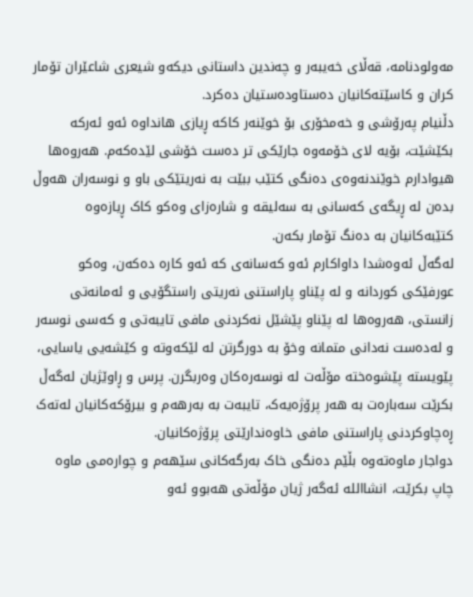مەولودنامە، قەڵای خەیبەر و چەندین داستانی دیکەو شیعری شاعێران تۆمار کران و کاسێتەکانیان دەستاودەستیان دەکرد.
دڵنیام پەرۆشی و خەمخۆری بۆ خوێنەر کاکە ڕیازی هانداوە ئەو ئەرکە بکێشێت، بۆیە لای خۆمەوە جارێکی تر دەست خۆشی لێدەکەم. هەروەها هیوادارم خوێندنەوەی دەنگی کتێب ببێت بە نەریتێکی باو و نوسەران هەوڵ بدەن لە ڕیگەی کەسانی بە سەلیقە و شارەزای وەکو کاک ڕیازەوە کتێبەکانیان بە دەنگ تۆمار بکەن.
لەگەڵ ئەوەشدا داواکارم ئەو کەسانەی کە ئەو کارە دەکەن، وەکو عورفێکی کوردانە و لە پێناو پاراستنی نەریتی راستگۆیی و ئەمانەتی زانستی، هەروەها لە پێناو پێشێل نەکردنی مافی تایبەتی و کەسی نوسەر و لەدەست نەدانی متمانە وخۆ بە دورگرتن لە لێکەوتە و کێشەیی یاسایی، پێویستە پێشوەختە مۆڵەت لە نوسەرەکان وەربگرن. پرس و ڕاوێژیان لەگەڵ بکرێت سەبارەت بە هەر پرۆژەیەک، تایبەت بە بەرهەم و بیرۆکەکانیان لەتەک ڕەچاوکردنی پاراستنی مافی خاوەندارێتی پرۆژەکانیان.
دواجار ماوەتەوە بڵێم دەنگی خاک بەرگەکانی سێھەم و چوارەمی ماوە چاپ بکرێت، انشااللە ئەگەر ژیان مۆڵەتی ھەبوو ئەو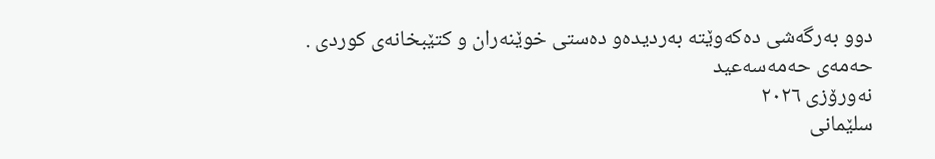دوو بەرگەشی دەکەوێتە بەردیدەو دەستی خوێنەران و کتێبخانەی کوردی .
حەمەی حەمەسەعید
نەورۆزی ٢٠٢٦
سلێمانی